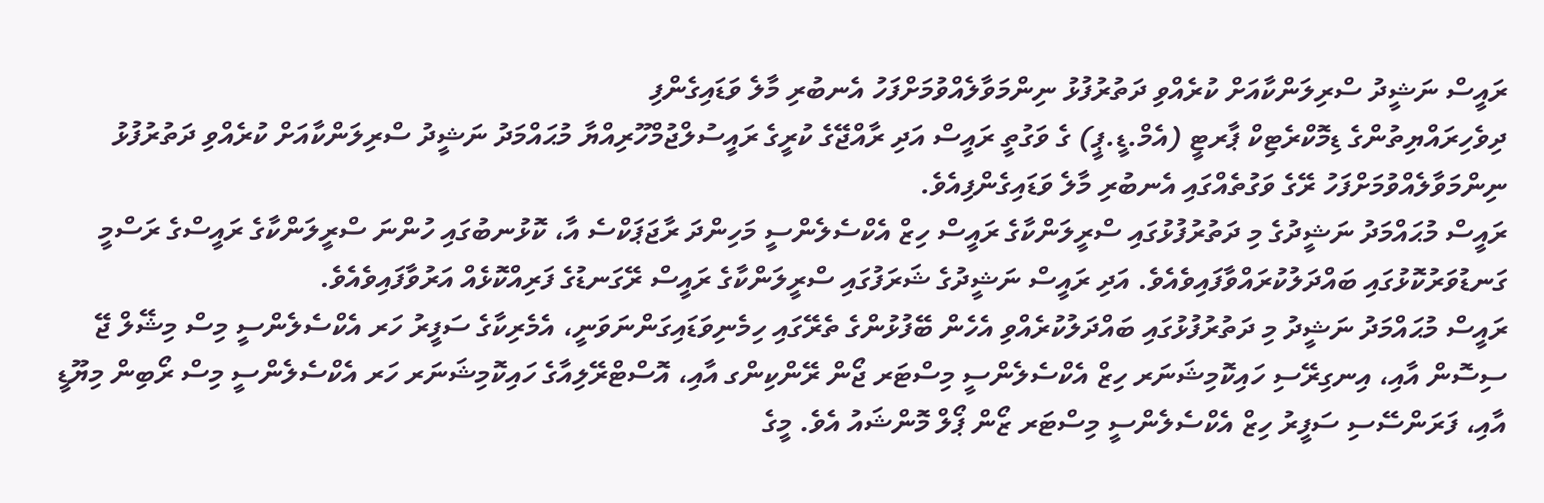ރައީސް ނަޝީދު ސްރިލަންކާއަށް ކުރެއްވި ދަތުރުފުޅު ނިންމަވާލެއްވުމަށްފަހު އެނބުރި މާލެ ވަޑައިގެންފި
ދިވެހިރައްޔިތުންގެ ޑިމޮކްރެޓިކް ޕާރޓީ (އެމް.ޑީ.ޕީ) ގެ ވަގުތީ ރައީސް އަދި ރާއްޖޭގެ ކުރީގެ ރައީސުލްޖުމްހޫރިއްޔާ މުޙައްމަދު ނަޝީދު ސްރިލަންކާއަށް ކުރެއްވި ދަތުރުފުޅު ނިންމަވާލެއްވުމަށްފަހު ރޭގެ ވަގުތެއްގައި އެނބުރި މާލެ ވަޑައިގެންފިއެވެ.
ރައީސް މުޙައްމަދު ނަޝީދުގެ މި ދަތުރުފުޅުގައި ސްރީލަންކާގެ ރައީސް ހިޒް އެކްސެލެންސީ މަހިންދަ ރާޖަޕަކްސެ އާ، ކޮޅުނބުގައި ހުންނަ ސްރީލަންކާގެ ރައީސްގެ ރަސްމީ ގަނޑުވަރުކޮޅުގައި ބައްދަލުކުރައްވާފައިވެއެވެ. އަދި ރައީސް ނަޝީދުގެ ޝަރަފުގައި ސްރީލަންކާގެ ރައީސް ރޭގަނޑުގެ ފަރިއްކޮޅެއް އަރުވާފައިވެއެވެ.
ރައީސް މުޙައްމަދު ނަޝީދު މި ދަތުރުފުޅުގައި ބައްދަލުކުރެއްވި އެހެން ބޭފުޅުންގެ ތެރޭގައި ހިމެނިވަޑައިގަންނަވަނީ، އެމެރިކާގެ ސަފީރު ހަރ އެކްސެލެންސީ މިސް މިޝޭލް ޖޭ ސިސޮން އާއި، އިނގިރޭސި ހައިކޮމިޝަނަރ ހިޒް އެކްސެލެންސީ މިސްޓަރ ޖޯން ރޭންކިންގ އާއި، އޮސްޓްރޭލިއާގެ ހައިކޮމިޝަނަރ ހަރ އެކްސެލެންސީ މިސް ރޯބިން މިޔޫޑީ އާއި، ފަރަންސޭސި ސަފީރު ހިޒް އެކްސެލެންސީ މިސްޓަރ ޒޯން ޕޯލް މޮންޝައު އެވެ. މީގެ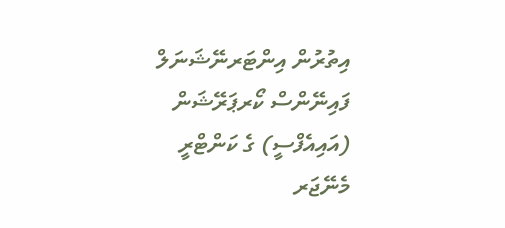އިތުރުން އިންޓަރނޭޝަނަލް ފައިނޭންސް ކޯރޕަރޭޝަން (އައިއެފްސީ) ގެ ކަންޓްރީ މެނޭޖަރ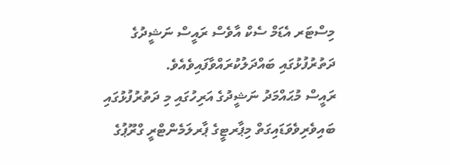މިސްޓަރ އެޑަމް ސެކް އާވެސް ރައީސް ނަޝީދުގެ ދަތުރުފުޅުގައި ބައްދަލުކުރައްވާފައިވެއެވެ.
ރައީސް މުޙައްމަދު ނަޝީދުގެ އަރިހުގައި މި ދަތުރުފުޅުގައި ބައިވެރިވެވަޑައިގަތް މިޕާރޓީގެ ޕާރލަމެންޓްރީ ގްރޫޕުގެ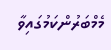މެމްބަރުންކަމުގައިވާ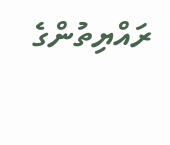ރައްޔިތުންގެ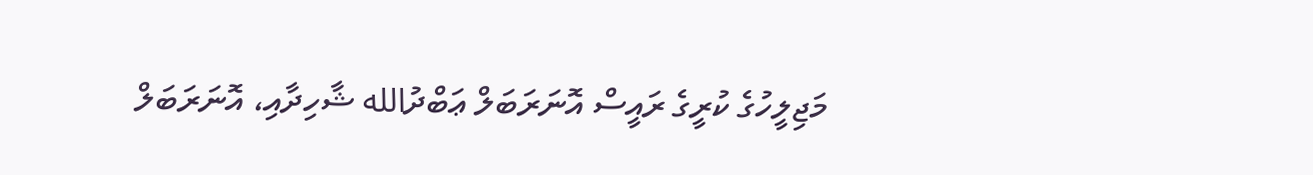މަޖިލީހުގެ ކުރީގެ ރައީސް އޮނަރަބަލް ޢަބްދުالله ޝާހިދާއި، އޮނަރަބަލް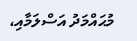މުޙައްމަދު އަސްލަމާއި،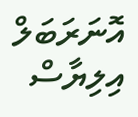އޮނަރަބަލް އިލިޔާސް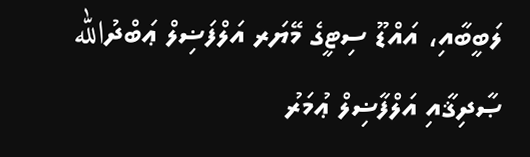ލަބީބާއި، އައްޑޫ ސިޓީގެ މޭޔަރ އަލްފަޟިލް ޢަބްދުالله ޞާދިޤާއި އަލްފާޟިލް ޢުމަރު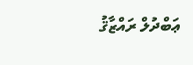ޢަބްދުލް ރައްޒާޤު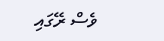ވެސް ރޭގައި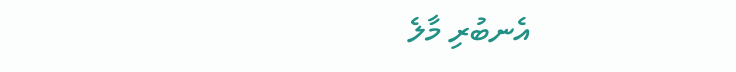އެނބުރި މާލެ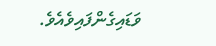ވަޑައިގެންފައިވެއެވެ.